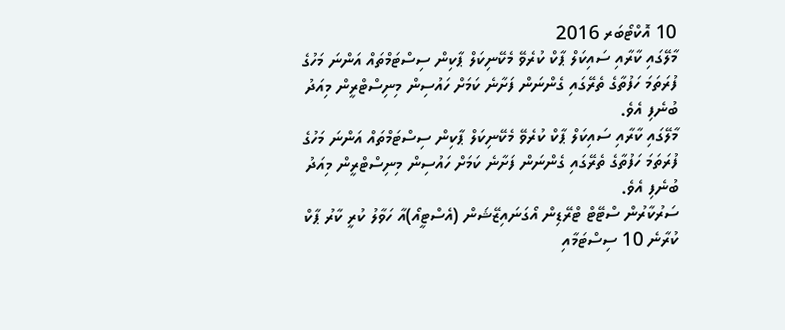10 އޮކްޓޯބަރ 2016
މާލޭގައި ކާރާއި ސައިކަލް ޕާކް ކުރެވޭ މެކޭނިކަލް ޕާކިން ސިސްޓަމްތައް އަންނަ މަހުގެ ފުރަތަމަ ހަފުތާގެ ތެރޭގައި ގެންނަން ފަށާނެ ކަމަށް ހައުސިން މިނިސްޓްރީން މިއަދު ބުނެފި އެވެ.
މާލޭގައި ކާރާއި ސައިކަލް ޕާކް ކުރެވޭ މެކޭނިކަލް ޕާކިން ސިސްޓަމްތައް އަންނަ މަހުގެ ފުރަތަމަ ހަފުތާގެ ތެރޭގައި ގެންނަން ފަށާނެ ކަމަށް ހައުސިން މިނިސްޓްރީން މިއަދު ބުނެފި އެވެ.
ސަރުކާރުން ސްޓޭޓް ޓްރޭޑިން އޯގަނައިޒޭޝަން (އެސްޓީއޯ)އާ ހަވާލު ކުރީ ކާރު ޕާކް ކުރާނެ 10 ސިސްޓަމާއި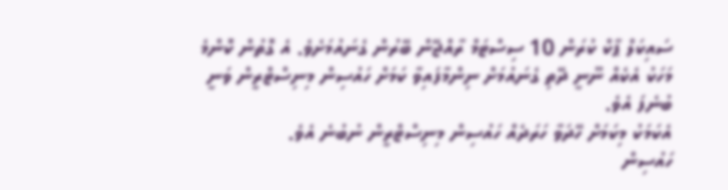ސައިކަލް ޕާކް ކުރަން 10 ސިސްޓަމް ރާއްޖޭން ބޭރުން ގެނައުމަށެވެ. އެ ގޮތުން ކޮންމެ މަހަކު އެކެއް ނޫނީ ދޭތި ގެނައުމަށް ނިންމާފައިވާ ކަމަށް ހައުސިން މިނިސްޓްރީން ވަނީ ބުނެފަ އެވެ.
އެކަމަކު މިކަމަށް ހޭދަވާ ހަރަދެއް ހައުސިން މިނިސްޓްރީން ނުބުނެ އެވެ.
ހައުސިން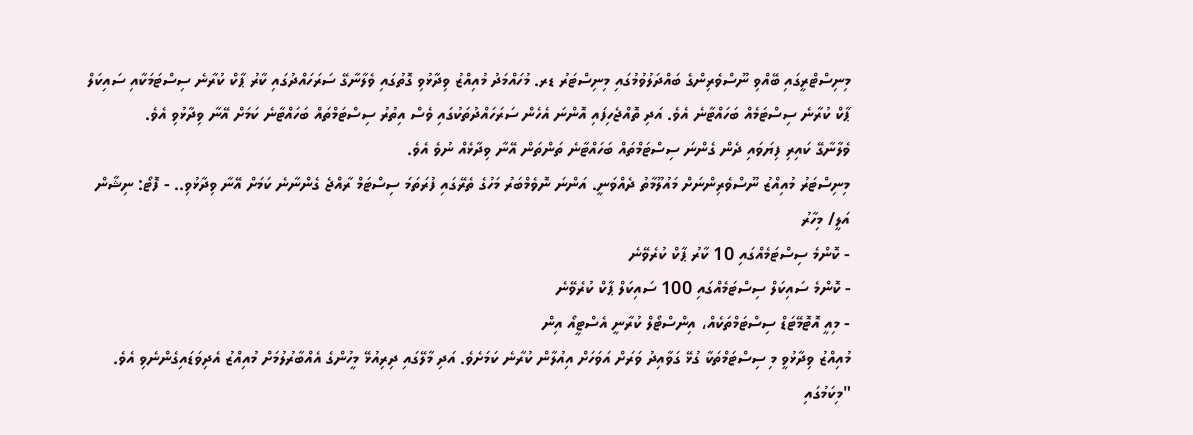މިނިސްޓްރީގައި ބޭއްވި ނޫސްވެރިންގެ ބައްދަލުވުމުގައި މިނިސްޓަރު ޑރ. މުހައްމަދު މުއިއްޒު ވިދާޅުވި ގޮތުގައި ވެލާނާގޭ ސަރަހައްދުގައި ކާރު ޕާކް ކުރާނެ ސިސްޓަމަކާއި ސައިކަލް ޕާކް ކުރާނެ ސިސްޓަމެއް ބަހައްޓާނެ އެވެ. އަދި ތޮއްޖެހިފައި އޮންނަ އެހެން ސަރަހައްދުތަކުގައި ވެސް އިތުރު ސިސްޓަމްތައް ބަހައްޓާނެ ކަމަށް އޭނާ ވިދާޅުވި އެވެ.
ވެލާނާގޭ ކައިރި ފިޔަވައި ދެން ގެންނަ ސިސްޓަމްތައް ބަހައްޓާނެ ތަންތަން އޭނާ ވިދާޅެއް ނުވެ އެވެ.
މިނިސްޓަރު މުއިއްޒު ނޫސްވެރިންނަށް މައުލޫމާތު ދެއްވަނީ. އަންނަ ނޮވެމްބަރު މަހުގެ ތެރޭގައި ފުރަތަމަ ސިސްޓަމް ރާއްޖެ ގެންނާނެ ކަމަށް އޭނާ ވިދާޅުވި.. - ފޮޓޯ: ނިޝާން އަލީ/ މިހާރު
- ކޮންމެ ސިސްޓަމެއްގައި 10 ކާރު ޕާކް ކުރެވޭނެ
- ކޮންމެ ސައިކަލް ސިސްޓަމެއްގައި 100 ސައިކަލް ޕާކް ކުރެވޭނެ
- މިއީ އޮޓޮމޭޓަޑް ސިސްޓަމްތަކެއް، އިންސްޓޯލް ކުރާނީ އެސްޓީއޯ އިން
މުއިއްޒު ވިދާޅުވީ މި ސިސްޓަމްތަކާ ގުޅޭ ގަވާއިދު ވަރަށް އަވަހަށް އިއުލާން ކުރާނެ ކަމަށެވެ. އަދި މާލޭގައި ދިރިއުޅޭ މީހުންގެ އެއްބާރުލުމަށް މުއިއްޒު އެދިވަޑައިގެންނެވި އެވެ.
"މިކަމުގައި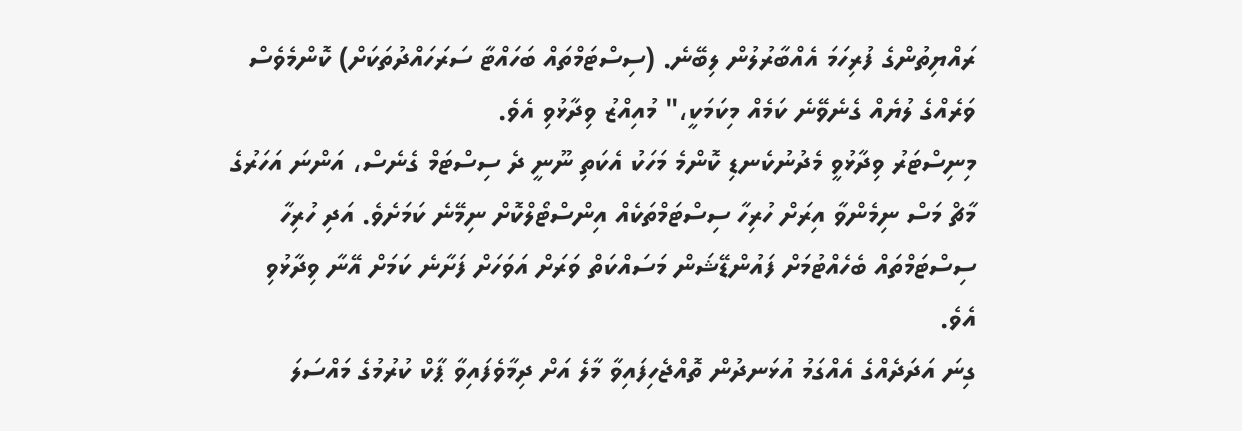ރައްޔިތުންގެ ފުރިހަމަ އެއްބާރުލުން ލިބޭނެ. (ސިސްޓަމްތައް ބަހައްޓާ ސަރަހައްދުތަކަށް) ކޮންމެވެސް ވަރެއްގެ ލުޔެއް ގެނެވޭނެ ކަމެއް މިކަމަކީ،" މުއިއްޒު ވިދާޅުވި އެވެ.
މިނިސްޓަރު ވިދާޅުވީ މެދުނުކެނޑި ކޮންމެ މަހަކު އެކަތި ނޫނީ ދެ ސިސްޓަމް ގެނެސް، އަންނަ އަހަރުގެ މާޗް މަސް ނިމެންވާ އިރަށް ހުރިހާ ސިސްޓަމްތަކެއް އިންސްޓޯލްކޮށް ނިމޭނެ ކަމަށެވެ. އަދި ހުރިހާ ސިސްޓަމްތައް ބެހެއްޓުމަށް ފައުންޑޭޝަން މަސައްކަތް ވަރަށް އަވަހަށް ފަށާނެ ކަމަށް އޭނާ ވިދާޅުވި އެވެ.
ގިނަ އަދަދެއްގެ އެއްގަމު އުޅަނދުން ތޮއްޖެހިފައިވާ މާލެ އަށް ދިމާވެފައިވާ ޕާކް ކުރުމުގެ މައްސަލަ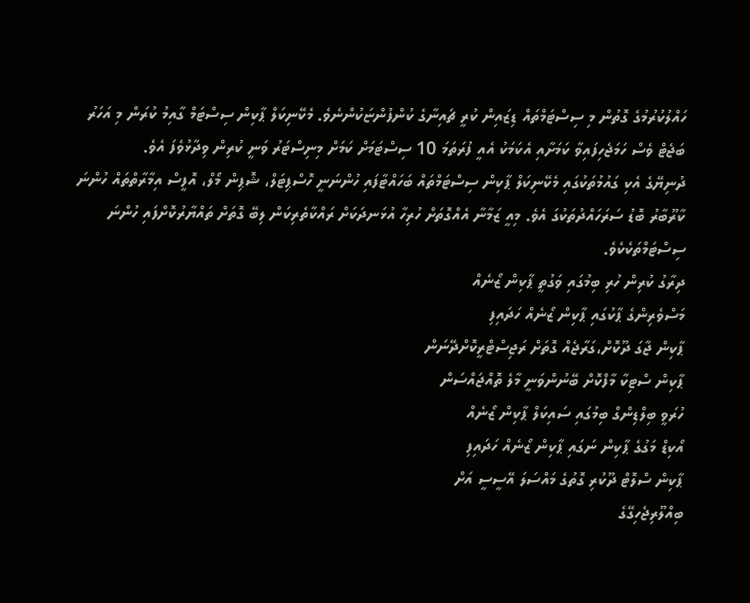ހައްލުކުރުމުގެ ގޮތުން މި ސިސްޓަމްތައް ޑިޒައިން ކުރީ ޗައިނާގެ ކުންފުންޏަކުންނެވެ. މެކޭނިކަލް ޕާކިން ސިސްޓަމް ގާއިމު ކުރަން މި އަހަރު ބަޖެޓް ވެސް ހަމަޖެހިފައިވާ ކަމަށާއި އެކަމަކު އެއީ ފުރަތަމަ 10 ސިސްޓަމަށް ކަމަށް މިނިސްޓަރު ވަނީ ކުރިން ވިދާޅުވެފަ އެވެ.
ދުނިޔޭގެ އެކި ގައުމުތަކުގައި މެކޭނިކަލް ޕާކިން ސިސްޓަމްތައް ބަހައްޓާފައި ހުންނަނީ ހޮސްޕިޓަލް، ޝޮޕިން މޯލް، އޮފީސް އިމާރާތްތައް ހުންނަ ކާރޫބާރު ބޮޑު ސަރަހައްދުތަކުގަ އެވެ. މިއީ ޒަމާނާ އެއްގޮތަށް ހުރިހާ އުޅަނދަކަށް ރައްކާތެރިކަން ލިބޭ ގޮތަށް ތައްޔާރުކޮށްފައި ހުންނަ ސިސްޓަމްތަކެކެވެ.
ދިރާގު ކުރިން ހުރި ބިމުގައި ވަގުތީ ޕާކިން ޒޯނެއް
މަސްވެރިންގެ ޕާކުގައި ޕާކިން ޒޯނެއް ހަދައިފި
ޕާކިން ޖާގަ ދޫކޮށް،ގަރާޖެއް ގޮތަށް ރަޖިސްޓްރީކޮށްދޭނަން
ޕާކިން ސްޓިކާ މާފްކޮށް ބޭނުންވަނީ މާލެ ތޮއްޖައްސަން
ހުރަވީ ބިލްޑިންގް ބިމުގައި ސައިކަލް ޕާކިން ޒޯނެއް
އޯކިޑް މަގުގެ ޕާކިން ނަގައި ޕާކިން ޒޯނެއް ހަދައިފި
ޕާކިން ސްލޮޓް ދޫކުރި ގޮތުގެ މައްސަލަ އޭސީސީ އަށް
ބިއްލޫރިޖެހިގޭގެ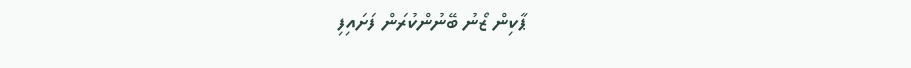ޕާކިން ޒޯނު ބޭނުންކުރަން ފަށައިފި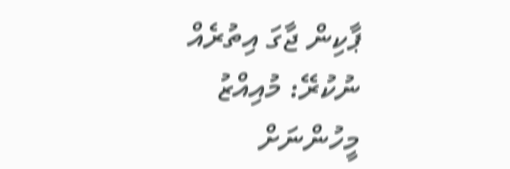ޕާކިން ޖާގަ އިތުރެއް ނުކުރޭ: މުއިއްޒު
މީހުންނަށް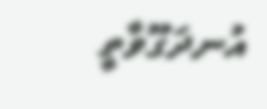އުނދަގޫވާތީ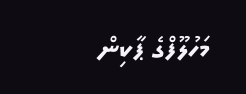މަހުލޫފްގެ ޕާކިން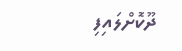ދޫކޮށްލައިފި